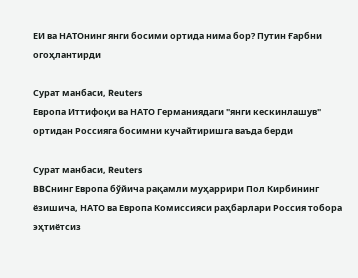ЕИ ва НАТОнинг янги босими ортида нима бор? Путин Ғарбни огоҳлантирди

Сурат манбаси, Reuters
Европа Иттифоқи ва НАТО Германиядаги "янги кескинлашув" ортидан Россияга босимни кучайтиришга ваъда берди

Сурат манбаси, Reuters
BBCнинг Европа бўйича рақамли муҳаррири Пол Кирбининг ёзишича, НАТО ва Европа Комиссияси раҳбарлари Россия тобора эҳтиётсиз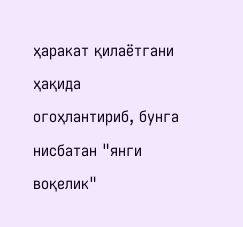ҳаракат қилаётгани ҳақида огоҳлантириб, бунга нисбатан "янги воқелик"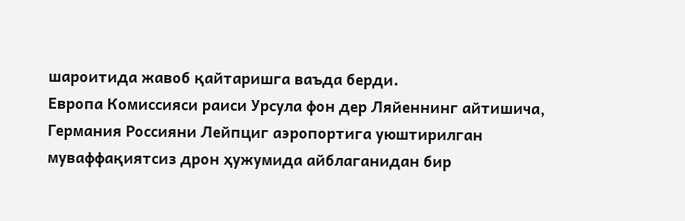шароитида жавоб қайтаришга ваъда берди.
Европа Комиссияси раиси Урсула фон дер Ляйеннинг айтишича, Германия Россияни Лейпциг аэропортига уюштирилган муваффақиятсиз дрон ҳужумида айблаганидан бир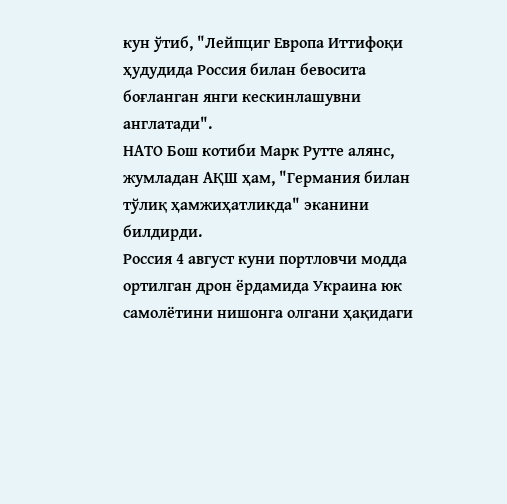кун ўтиб, "Лейпциг Европа Иттифоқи ҳудудида Россия билан бевосита боғланган янги кескинлашувни англатади".
НАТО Бош котиби Марк Рутте алянс, жумладан АҚШ ҳам, "Германия билан тўлиқ ҳамжиҳатликда" эканини билдирди.
Россия 4 август куни портловчи модда ортилган дрон ёрдамида Украина юк самолётини нишонга олгани ҳақидаги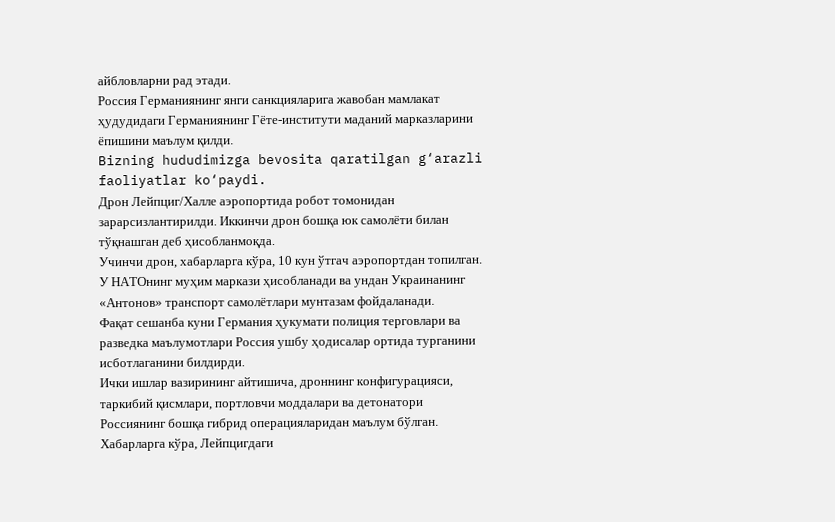айбловларни рад этади.
Россия Германиянинг янги санкцияларига жавобан мамлакат ҳудудидаги Германиянинг Гёте-институти маданий марказларини ёпишини маълум қилди.
Bizning hududimizga bevosita qaratilgan g‘arazli faoliyatlar ko‘paydi.
Дрон Лейпциг/Халле аэропортида робот томонидан зарарсизлантирилди. Иккинчи дрон бошқа юк самолёти билан тўқнашган деб ҳисобланмоқда.
Учинчи дрон, хабарларга кўра, 10 кун ўтгач аэропортдан топилган. У НАТОнинг муҳим маркази ҳисобланади ва ундан Украинанинг «Антонов» транспорт самолётлари мунтазам фойдаланади.
Фақат сешанба куни Германия ҳукумати полиция терговлари ва разведка маълумотлари Россия ушбу ҳодисалар ортида турганини исботлаганини билдирди.
Ички ишлар вазирининг айтишича, дроннинг конфигурацияси, таркибий қисмлари, портловчи моддалари ва детонатори Россиянинг бошқа гибрид операцияларидан маълум бўлган.
Хабарларга кўра, Лейпцигдаги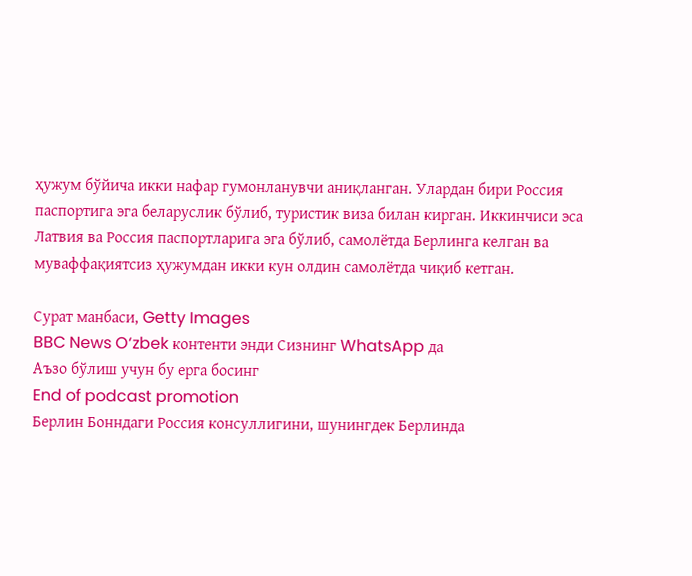ҳужум бўйича икки нафар гумонланувчи аниқланган. Улардан бири Россия паспортига эга беларуслик бўлиб, туристик виза билан кирган. Иккинчиси эса Латвия ва Россия паспортларига эга бўлиб, самолётда Берлинга келган ва муваффақиятсиз ҳужумдан икки кун олдин самолётда чиқиб кетган.

Сурат манбаси, Getty Images
BBC News O‘zbek контенти энди Сизнинг WhatsApp да
Аъзо бўлиш учун бу ерга босинг
End of podcast promotion
Берлин Бонндаги Россия консуллигини, шунингдек Берлинда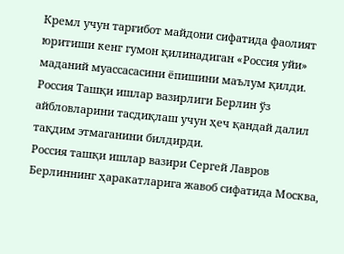Кремл учун тарғибот майдони сифатида фаолият юритиши кенг гумон қилинадиган «Россия уйи» маданий муассасасини ёпишини маълум қилди.
Россия Ташқи ишлар вазирлиги Берлин ўз айбловларини тасдиқлаш учун ҳеч қандай далил тақдим этмаганини билдирди.
Россия ташқи ишлар вазири Сергей Лавров Берлиннинг ҳаракатларига жавоб сифатида Москва,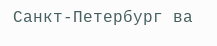Санкт-Петербург ва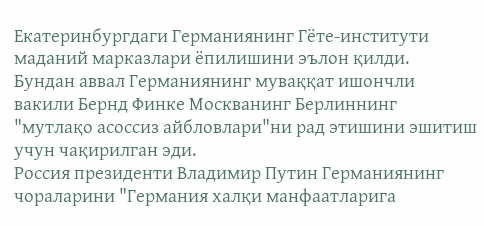Екатеринбургдаги Германиянинг Гёте-институти маданий марказлари ёпилишини эълон қилди.
Бундан аввал Германиянинг муваққат ишончли вакили Бернд Финке Москванинг Берлиннинг "мутлақо асоссиз айбловлари"ни рад этишини эшитиш учун чақирилган эди.
Россия президенти Владимир Путин Германиянинг чораларини "Германия халқи манфаатларига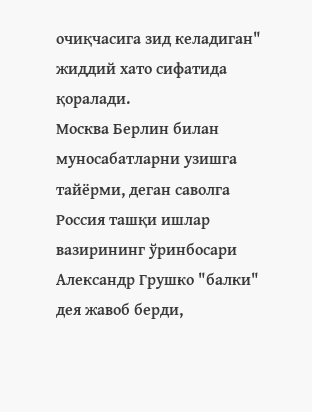очиқчасига зид келадиган" жиддий хато сифатида қоралади.
Москва Берлин билан муносабатларни узишга тайёрми, деган саволга Россия ташқи ишлар вазирининг ўринбосари Александр Грушко "балки" дея жавоб берди,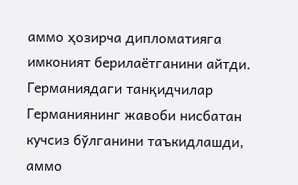аммо ҳозирча дипломатияга имконият берилаётганини айтди.
Германиядаги танқидчилар Германиянинг жавоби нисбатан кучсиз бўлганини таъкидлашди, аммо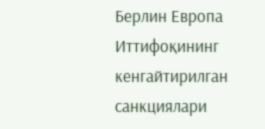Берлин Европа Иттифоқининг кенгайтирилган санкциялари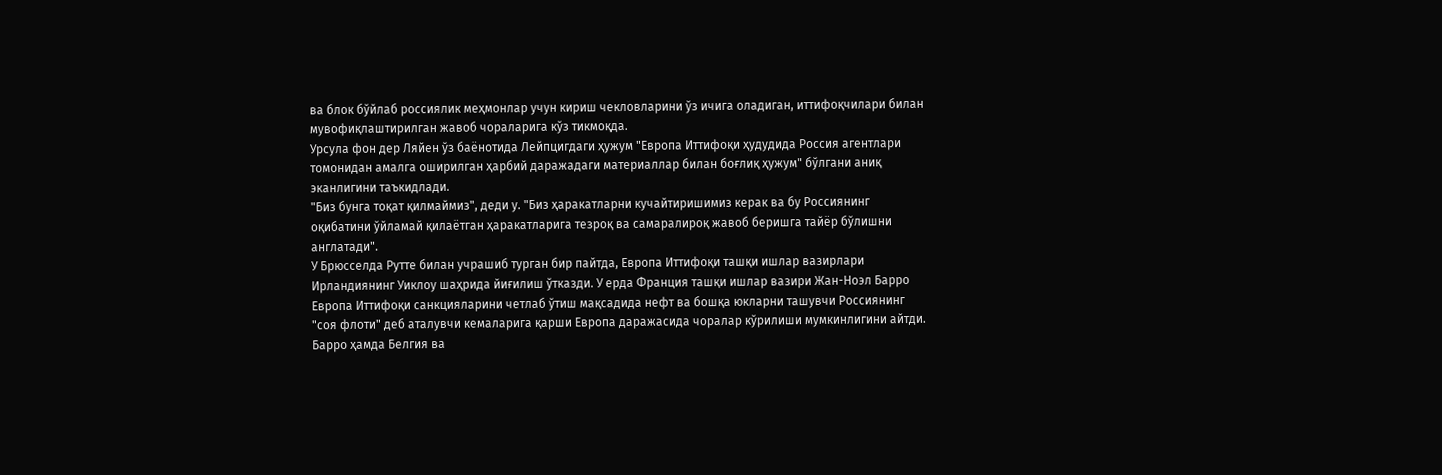ва блок бўйлаб россиялик меҳмонлар учун кириш чекловларини ўз ичига оладиган, иттифоқчилари билан мувофиқлаштирилган жавоб чораларига кўз тикмоқда.
Урсула фон дер Ляйен ўз баёнотида Лейпцигдаги ҳужум "Европа Иттифоқи ҳудудида Россия агентлари томонидан амалга оширилган ҳарбий даражадаги материаллар билан боғлиқ ҳужум" бўлгани аниқ эканлигини таъкидлади.
"Биз бунга тоқат қилмаймиз", деди у. "Биз ҳаракатларни кучайтиришимиз керак ва бу Россиянинг оқибатини ўйламай қилаётган ҳаракатларига тезроқ ва самаралироқ жавоб беришга тайёр бўлишни англатади".
У Брюсселда Рутте билан учрашиб турган бир пайтда, Европа Иттифоқи ташқи ишлар вазирлари Ирландиянинг Уиклоу шаҳрида йиғилиш ўтказди. У ерда Франция ташқи ишлар вазири Жан-Ноэл Барро Европа Иттифоқи санкцияларини четлаб ўтиш мақсадида нефт ва бошқа юкларни ташувчи Россиянинг "соя флоти" деб аталувчи кемаларига қарши Европа даражасида чоралар кўрилиши мумкинлигини айтди.
Барро ҳамда Белгия ва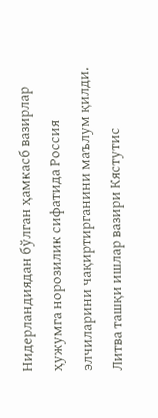Нидерландиядан бўлган ҳамкасб вазирлар ҳужумга норозилик сифатида Россия элчиларини чақиртирганини маълум қилди.
Литва ташқи ишлар вазири Кястутис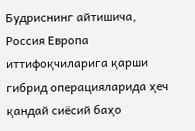Будриснинг айтишича, Россия Европа иттифоқчиларига қарши гибрид операцияларида ҳеч қандай сиёсий баҳо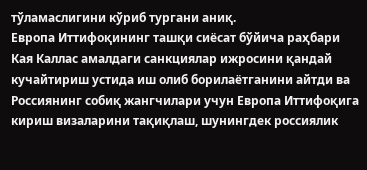тўламаслигини кўриб тургани аниқ.
Европа Иттифоқининг ташқи сиёсат бўйича раҳбари Кая Каллас амалдаги санкциялар ижросини қандай кучайтириш устида иш олиб борилаётганини айтди ва Россиянинг собиқ жангчилари учун Европа Иттифоқига кириш визаларини тақиқлаш, шунингдек россиялик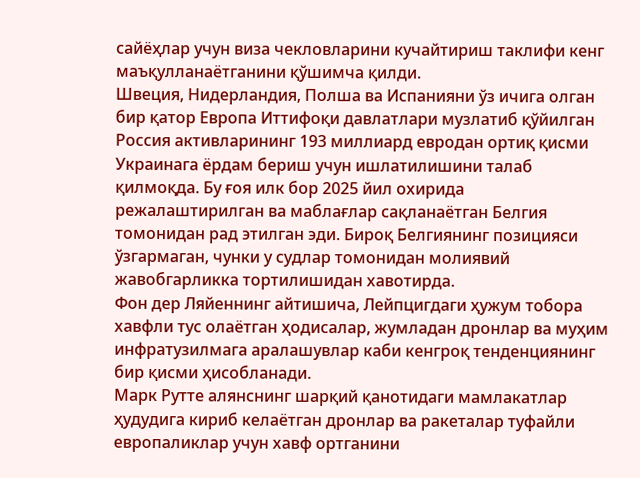сайёҳлар учун виза чекловларини кучайтириш таклифи кенг маъқулланаётганини қўшимча қилди.
Швеция, Нидерландия, Полша ва Испанияни ўз ичига олган бир қатор Европа Иттифоқи давлатлари музлатиб қўйилган Россия активларининг 193 миллиард евродан ортиқ қисми Украинага ёрдам бериш учун ишлатилишини талаб қилмоқда. Бу ғоя илк бор 2025 йил охирида режалаштирилган ва маблағлар сақланаётган Белгия томонидан рад этилган эди. Бироқ Белгиянинг позицияси ўзгармаган, чунки у судлар томонидан молиявий жавобгарликка тортилишидан хавотирда.
Фон дер Ляйеннинг айтишича, Лейпцигдаги ҳужум тобора хавфли тус олаётган ҳодисалар, жумладан дронлар ва муҳим инфратузилмага аралашувлар каби кенгроқ тенденциянинг бир қисми ҳисобланади.
Марк Рутте алянснинг шарқий қанотидаги мамлакатлар ҳудудига кириб келаётган дронлар ва ракеталар туфайли европаликлар учун хавф ортганини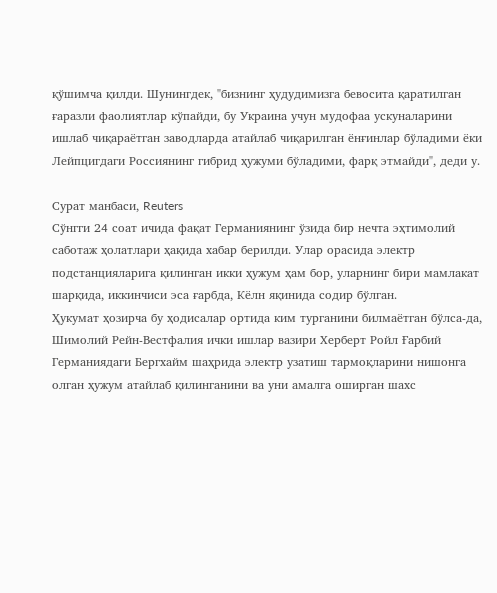қўшимча қилди. Шунингдек, "бизнинг ҳудудимизга бевосита қаратилган ғаразли фаолиятлар кўпайди, бу Украина учун мудофаа ускуналарини ишлаб чиқараётган заводларда атайлаб чиқарилган ёнғинлар бўладими ёки Лейпцигдаги Россиянинг гибрид ҳужуми бўладими, фарқ этмайди", деди у.

Сурат манбаси, Reuters
Сўнгги 24 соат ичида фақат Германиянинг ўзида бир нечта эҳтимолий саботаж ҳолатлари ҳақида хабар берилди. Улар орасида электр подстанцияларига қилинган икки ҳужум ҳам бор, уларнинг бири мамлакат шарқида, иккинчиси эса ғарбда, Кёлн яқинида содир бўлган.
Ҳукумат ҳозирча бу ҳодисалар ортида ким турганини билмаётган бўлса-да, Шимолий Рейн-Вестфалия ички ишлар вазири Херберт Ройл Ғарбий Германиядаги Бергхайм шаҳрида электр узатиш тармоқларини нишонга олган ҳужум атайлаб қилинганини ва уни амалга оширган шахс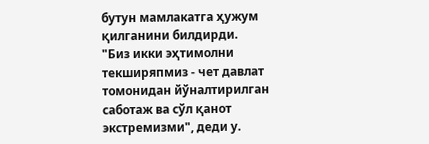бутун мамлакатга ҳужум қилганини билдирди.
"Биз икки эҳтимолни текширяпмиз - чет давлат томонидан йўналтирилган саботаж ва сўл қанот экстремизми", деди у.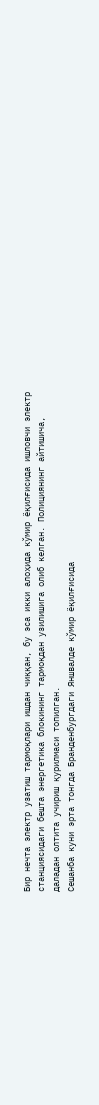Бир нечта электр узатиш тармоқлари ишдан чиққан, бу эса икки алоҳида кўмир ёқилғисида ишловчи электр станциясидаги бешта энергетика блокининг тармоқдан узилишига олиб келган. Полициянинг айтишича, даладан олтита учириш қурилмаси топилган.
Сешанба куни эрта тонгда Бранденбургдаги Яншвалде кўмир ёқилғисида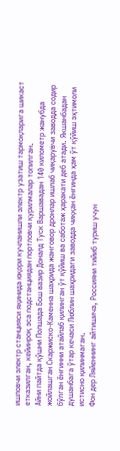ишловчи электр станцияси яқинида юқори кучланишли электр узатиш тармоқларига шикаст етказилган, кейинроқ эса подстанциядан портловчи қурилмалар топилган.
Айни пайтда қўшни Полшада Бош вазир Доналд Туск Варшавадан 140 километр жанубда жойлашган Скаржиско-Каменна шаҳрида жанговор дронлар ишлаб чиқарувчи заводда содир бўлган ёнғинни атайлаб қилинган ўт қўйиш ва саботаж ҳаракати деб атади. Якшанбадан душанбага ўтар кечаси Люблин шаҳридаги заводда чиққан ёнғинда ҳам ўт қўйиш эҳтимоли истисно қилинмаган.
Фон дер Ляйеннинг айтишича, Россияни тийиб туриш учун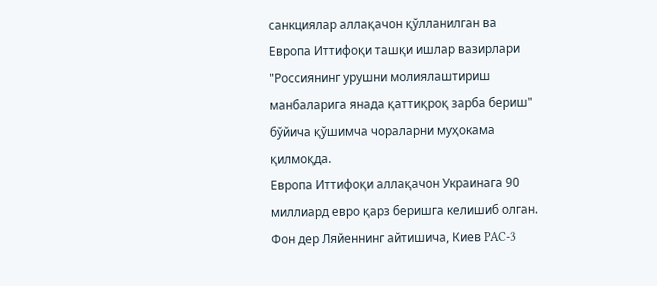санкциялар аллақачон қўлланилган ва Европа Иттифоқи ташқи ишлар вазирлари "Россиянинг урушни молиялаштириш манбаларига янада қаттиқроқ зарба бериш" бўйича қўшимча чораларни муҳокама қилмоқда.
Европа Иттифоқи аллақачон Украинага 90 миллиард евро қарз беришга келишиб олган. Фон дер Ляйеннинг айтишича, Киев PAC-3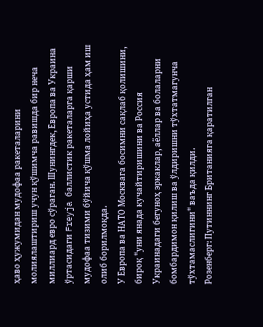ҳаво ҳужумидан мудофаа ракеталарини молиялаштириш учун қўшимча равишда бир неча миллиард евро сўраган. Шунингдек, Европа ва Украина ўртасидаги Freyja баллистик ракеталарга қарши мудофаа тизими бўйича қўшма лойиҳа устида ҳам иш олиб борилмоқда.
У Европа ва НАТО Москвага босимни сақлаб қолишини, бироқ "уни янада кучайтиришини ва Россия Украинадаги бегуноҳ эркаклар, аёллар ва болаларни бомбардимон қилиш ва ўлдиришни тўхтатмагунча тўхтамаслигини" ваъда қилди.
Розенберг: Путиннинг Британияга қаратилган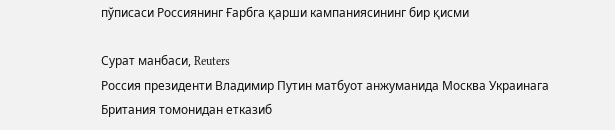пўписаси Россиянинг Ғарбга қарши кампаниясининг бир қисми

Сурат манбаси, Reuters
Россия президенти Владимир Путин матбуот анжуманида Москва Украинага Британия томонидан етказиб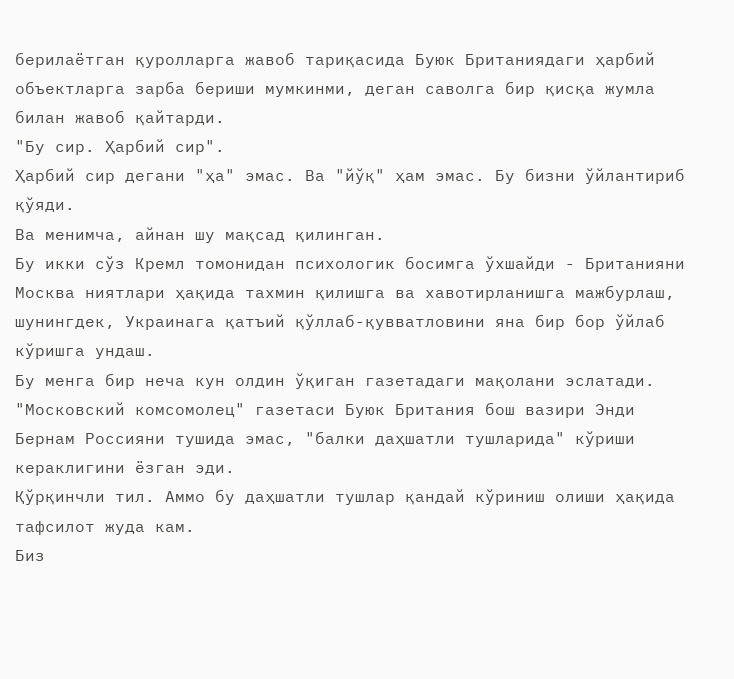берилаётган қуролларга жавоб тариқасида Буюк Британиядаги ҳарбий объектларга зарба бериши мумкинми, деган саволга бир қисқа жумла билан жавоб қайтарди.
"Бу сир. Ҳарбий сир".
Ҳарбий сир дегани "ҳа" эмас. Ва "йўқ" ҳам эмас. Бу бизни ўйлантириб қўяди.
Ва менимча, айнан шу мақсад қилинган.
Бу икки сўз Кремл томонидан психологик босимга ўхшайди - Британияни Москва ниятлари ҳақида тахмин қилишга ва хавотирланишга мажбурлаш, шунингдек, Украинага қатъий қўллаб-қувватловини яна бир бор ўйлаб кўришга ундаш.
Бу менга бир неча кун олдин ўқиган газетадаги мақолани эслатади. "Московский комсомолец" газетаси Буюк Британия бош вазири Энди Бернам Россияни тушида эмас, "балки даҳшатли тушларида" кўриши кераклигини ёзган эди.
Қўрқинчли тил. Аммо бу даҳшатли тушлар қандай кўриниш олиши ҳақида тафсилот жуда кам.
Биз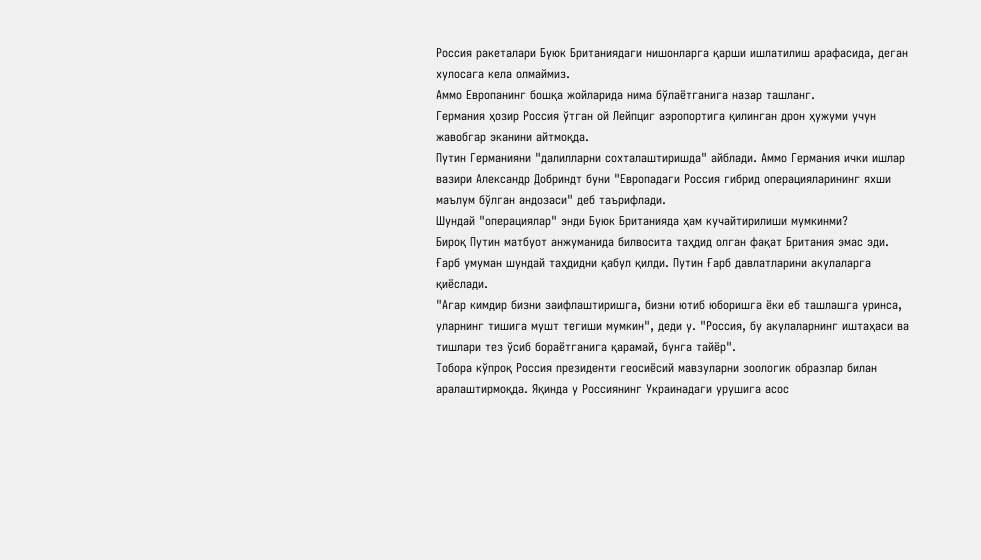Россия ракеталари Буюк Британиядаги нишонларга қарши ишлатилиш арафасида, деган хулосага кела олмаймиз.
Аммо Европанинг бошқа жойларида нима бўлаётганига назар ташланг.
Германия ҳозир Россия ўтган ой Лейпциг аэропортига қилинган дрон ҳужуми учун жавобгар эканини айтмоқда.
Путин Германияни "далилларни сохталаштиришда" айблади. Аммо Германия ички ишлар вазири Александр Добриндт буни "Европадаги Россия гибрид операцияларининг яхши маълум бўлган андозаси" деб таърифлади.
Шундай "операциялар" энди Буюк Британияда ҳам кучайтирилиши мумкинми?
Бироқ Путин матбуот анжуманида билвосита таҳдид олган фақат Британия эмас эди.
Ғарб умуман шундай таҳдидни қабул қилди. Путин Ғарб давлатларини акулаларга қиёслади.
"Агар кимдир бизни заифлаштиришга, бизни ютиб юборишга ёки еб ташлашга уринса, уларнинг тишига мушт тегиши мумкин", деди у. "Россия, бу акулаларнинг иштаҳаси ва тишлари тез ўсиб бораётганига қарамай, бунга тайёр".
Тобора кўпроқ Россия президенти геосиёсий мавзуларни зоологик образлар билан аралаштирмоқда. Яқинда у Россиянинг Украинадаги урушига асос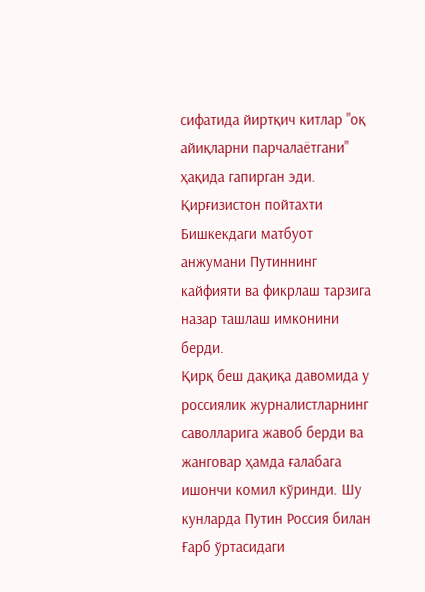сифатида йиртқич китлар "оқ айиқларни парчалаётгани" ҳақида гапирган эди.
Қирғизистон пойтахти Бишкекдаги матбуот анжумани Путиннинг кайфияти ва фикрлаш тарзига назар ташлаш имконини берди.
Қирқ беш дақиқа давомида у россиялик журналистларнинг саволларига жавоб берди ва жанговар ҳамда ғалабага ишончи комил кўринди. Шу кунларда Путин Россия билан Ғарб ўртасидаги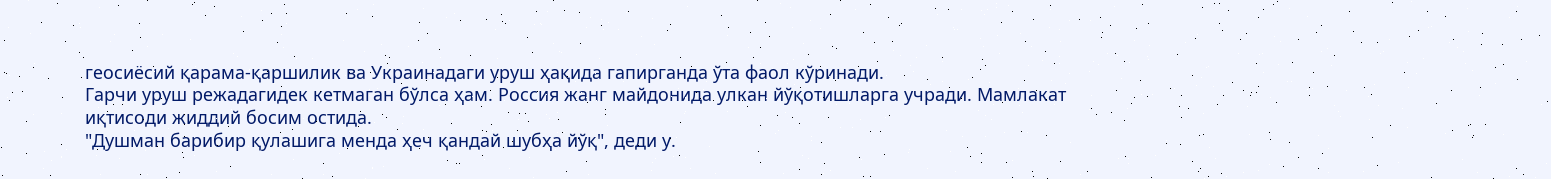геосиёсий қарама-қаршилик ва Украинадаги уруш ҳақида гапирганда ўта фаол кўринади.
Гарчи уруш режадагидек кетмаган бўлса ҳам. Россия жанг майдонида улкан йўқотишларга учради. Мамлакат иқтисоди жиддий босим остида.
"Душман барибир қулашига менда ҳеч қандай шубҳа йўқ", деди у.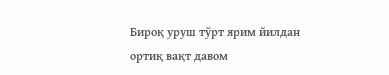Бироқ уруш тўрт ярим йилдан ортиқ вақт давом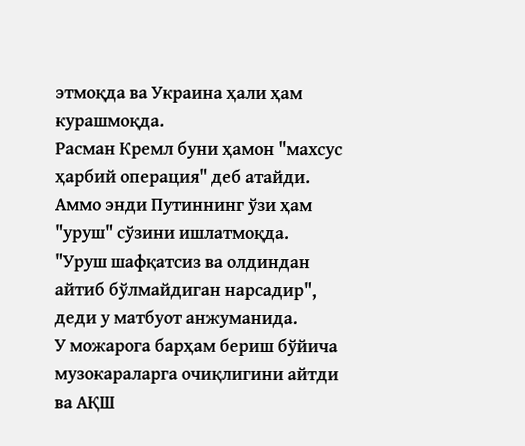этмоқда ва Украина ҳали ҳам курашмоқда.
Расман Кремл буни ҳамон "махсус ҳарбий операция" деб атайди. Аммо энди Путиннинг ўзи ҳам "уруш" сўзини ишлатмоқда.
"Уруш шафқатсиз ва олдиндан айтиб бўлмайдиган нарсадир", деди у матбуот анжуманида.
У можарога барҳам бериш бўйича музокараларга очиқлигини айтди ва АҚШ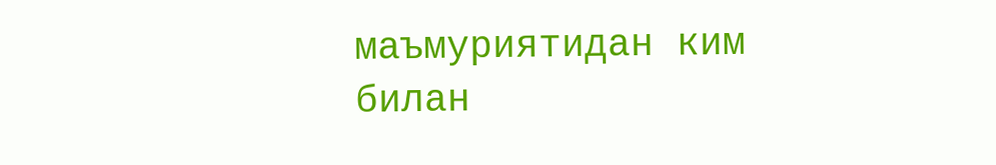маъмуриятидан ким билан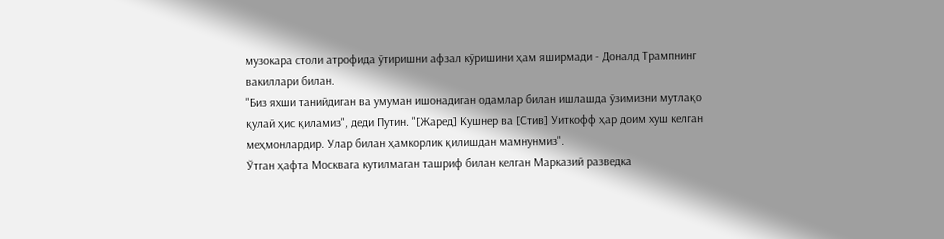музокара столи атрофида ўтиришни афзал кўришини ҳам яширмади - Доналд Трампнинг вакиллари билан.
"Биз яхши танийдиган ва умуман ишонадиган одамлар билан ишлашда ўзимизни мутлақо қулай ҳис қиламиз", деди Путин. "[Жаред] Кушнер ва [Стив] Уиткофф ҳар доим хуш келган меҳмонлардир. Улар билан ҳамкорлик қилишдан мамнунмиз".
Ўтган ҳафта Москвага кутилмаган ташриф билан келган Марказий разведка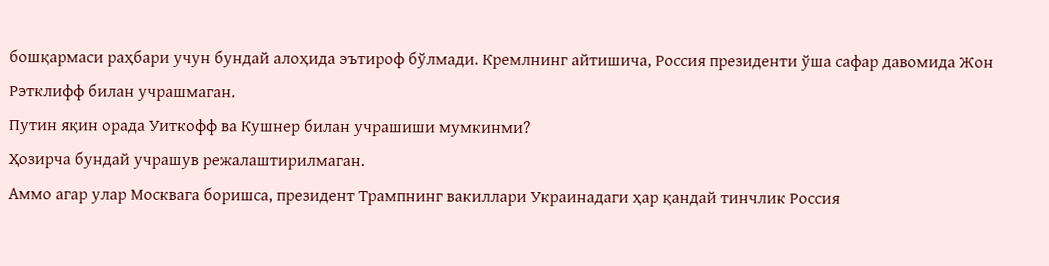бошқармаси раҳбари учун бундай алоҳида эътироф бўлмади. Кремлнинг айтишича, Россия президенти ўша сафар давомида Жон Рэтклифф билан учрашмаган.
Путин яқин орада Уиткофф ва Кушнер билан учрашиши мумкинми?
Ҳозирча бундай учрашув режалаштирилмаган.
Аммо агар улар Москвага боришса, президент Трампнинг вакиллари Украинадаги ҳар қандай тинчлик Россия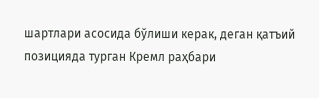шартлари асосида бўлиши керак, деган қатъий позицияда турган Кремл раҳбари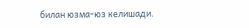билан юзма-юз келишади.